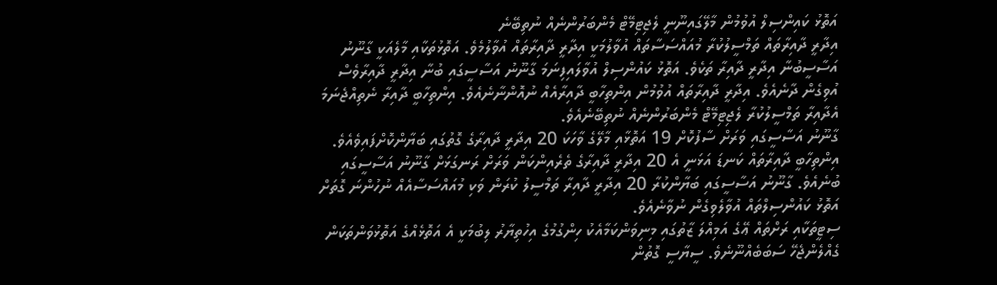އަތޮޅު ކައިންސިލް އުވުމުން މާލޭގައިނޫނީ ލެޖިޓިމޭޓް މެންބަރުންނެއް ނުތިބޭނެ
އިދާރީ ދާއިރާތައް ތަމްސީލުކުރާ މުއައްސަސާތައް އުވާލުމަކީ އިދާރީ ދާއިރާތައް އުވާލުމެވެ. އަތޮޅުތަކާއި މާލެއަކީ ގާނޫނު އަސާސީބުނާ އިދާރީ ދާއިރާ ތަކެވެ. އަތޮޅު ކައުންސިލް އުވާލައިފިނަމަ ގާނޫނު އަސާސީގައި ބުނާ އިދާރީ ދާއިރާވެސް އުވިގެން ދާނެއެވެ. އިދާރީ ދާއިރާތައް އުވުމުން އިންތިހާބީ ދާއިރާއެއް ނުއޮންނާނެއެވެ. އިންތިހާބީ ދާއިރާ ނެތިއްޖެނަމަ އެދާއިރާ ތަމްސީލުކުރާ ލެޖިޓިމޭޓް މެންބަރުންނެއް ނުތިބޭނެއެވެ.
ގާނޫނު އަސާސީގައި ވަރަށް ސާފުކޮށް 19 އަތޮޅާއި މާލޭގެ ވާހަކަ 20 އިދާރީ ދާއިރާގެ ގޮތުގައި ބަޔާންކޮށްފައިވެއެވެ. އިންތިހާބީ ދާއިރާތައް ކަނޑަ އަޅަނީ އެ 20 އިދާރީ ދާއިރާގެ ތެރެއިންކަން ވަރަށް ރަނގަޅަށް ގާނޫނު އަސާސީގައި ބުނެއެވެ. ގާނޫނު އަސާސީގައި ބަޔާންކުރާ 20 އިދާރީ ދާއިރާ ތަމްސީލު ކުރަން ވަކި މުއައްސަސާއެއް ނުހުންނަ ގޮތަށް އަތޮޅު ކައުންސިލްތައް އުވާލެވިގެން ނުވާނެއެވެ.
ސިޓީތަކާއި ރަށްތައް ޢޭގެ އަމިއްލަ ޒާތުގައި މިނިވަންކަމާއެކު ހިންގުމުގެ އިހުތިޔާރު ލިބުމަކީ އެ އަތޮޅެއްގެ އަތޮޅުވަންތަކަން ގެއްލެންޖެހޭ ސަބަބެއްނޫނެވެ. ސީޔާސީ ގޮތުން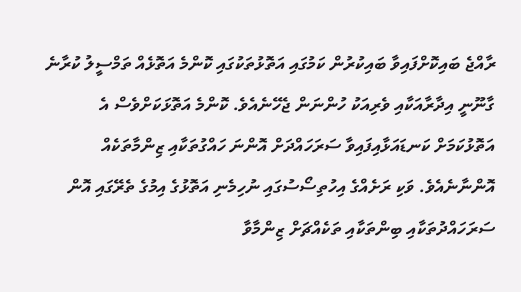ރާއްޖެ ބައިކޮށްފައިވާ ބައިކުރުން ކަމުގައި އަތޮޅުތަކުގައި ކޮންމެ އަތޮޅެއް ތަމްސީލު ކުރާނެ ގާނޫނީ އިދާރާއަކާއި ވެރިއަކު ހުންނަން ޖެހޭނެއެވެ. ކޮންމެ އަތޮޅަކަށްވެސް އެ އަތޮޅުކަމަށް ކަނޑައަޅާއިފައިވާ ސަރަހައްދަށް އޮންނަ ހައްގުތަކާއި ޒިންމާތަކެއް އޮންނާނެއެވެ. ވަކި ރަށެއްގެ އިހުތިސޯސުގައި ނުހިމެނި އަތޮޅުގެ އިމުގެ ތެރޭގައި އޮން ސަރަހައްދުތަކާއި ބިންތަކާއި ތަކެއްޗަށް ޒިންމާވާ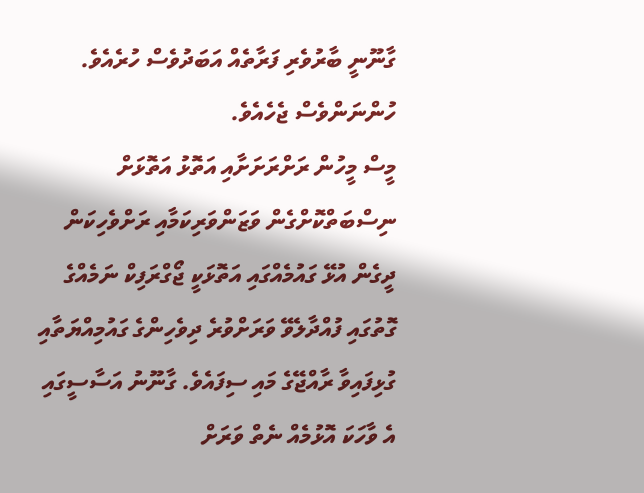ގާނޫނީ ބާރުވެރި ފަރާތެއް އަބަދުވެސް ހުރެއެވެ. ހުންނަންވެސް ޖެހެއެވެ.
މީސް މީހުން ރަށްރަށަށާއި އަތޮޅު އަތޮޅަށް ނިސްބަތްކޮށްގެން ވަޒަންވަރިކަމާއި ރަށްވެހިކަން ދީގެން އުޅޭ ގައުމެއްގައި އަތޮޅަކީ ޖޯގްރަފިކް ނަމެއްގެ ގޮތުގައި ފުއްދާލެވޭ ވަރަށްވުރެ ދިވެހިންގެ ގައުމިއްޔަތާއި ގުޅިފައިވާ ރާއްޖޭގެ މައި ސިފައެވެ. ގާނޫނު އަސާސީގައި އެ ވާހަކަ އޮޅުމެއް ނެތް ވަރަށް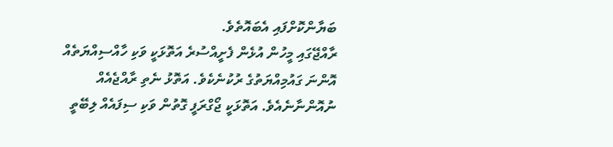ބަޔާންކޮށްފައި އެބައޮތެވެ.
ރާއްޖޭގައި މީހުން އުޅެން ފެށީއްސުރެ އަތޮޅަކީ ވަކި ހާއްސިއްޔަތެއް އޮންނަ ގައުމިއްޔަތުގެ ރުކުނެކެވެ. އަތޮޅު ނެތި ރާއްޖެއެއް ނުއޮންނާނެއެވެ. އަތޮޅަކީ ޖޯގްރަފީ ގޮތުން ވަކި ސިފައެއް ލިބޭތީ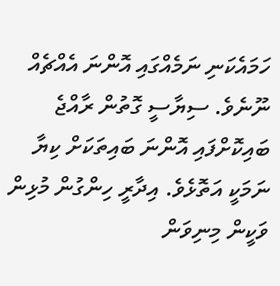ހަމައެކަނި ނަމެއްގައި އޮންނަ އެއްޗެއް ނޫނެވެ. ސިޔާސީ ގޮތުން ރާއްޖެ ބައިކޮށްފައި އޮންނަ ބައިތަކަށް ކިޔާ ނަމަކީ އަތޮޅެވެ. އިދާރީ ހިންގުން މުޅިން ވަކީން މިނިވަން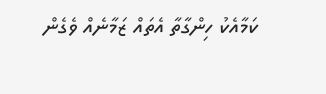ކަމާއެކު ހިންގާތާ އެތައް ޒަމާނެއް ވެގެން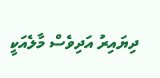ދިޔައިރު އަދިވެސް މާލެއަކީ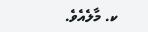ކ. މާލެއެވެ.